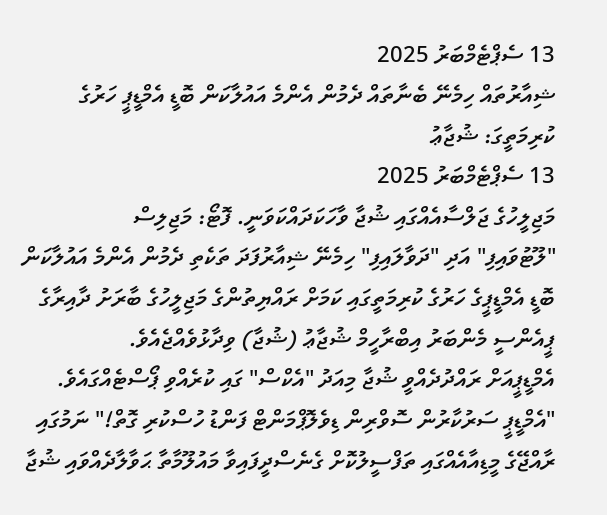13 ސެޕްޓެމްބަރު 2025
ޝިއާރުތައް ހިމެނޭ ބެނާތައް ދެމުން އެންމެ އައުލާކަން ބޮޑީ އެމްޑީޕީ ހަރުގެ ކުރިމަތީގަ: ޝުޖާޢު
13 ސެޕްޓެމްބަރު 2025
މަޖިލީހުގެ ޖަލްސާއެއްގައި ޝުޖާ ވާހަކަދައްކަވަނީ. ފޮޓޯ: މަޖިލިސް
"ލޫޓުވައިފި" އަދި "ދަވާލައިފި" ހިމެނޭ ޝިއާރުފަދަ ތަކެތި ދެމުން އެންމެ އައުލާކަން ބޮޑީ އެމްޑީޕީގެ ހަރުގެ ކުރިމަތީގައި ކަމަށް ރައްޔިތުންގެ މަޖިލީހުގެ ބާރަށު ދާއިރާގެ ޕީއެންސީ މެންބަރު އިބްރާހީމް ޝުޖާޢު (ޝުޖާ) ވިދާޅުވެއްޖެއެވެ.
އެމްޑީޕީއަށް ރައްދުދެއްވީ ޝުޖާ މިއަދު "އެކްސް" ގައި ކުރެއްވި ޕޯސްޓެއްގައެވެ. "އެމްޑީޕީ ސަރުކާރުން ސޮވްރިން ޑިވެލޮޕްމަންޓް ފަންޑު ހުސްކުރި ގޮތް!" ނަމުގައި ރާއްޖޭގެ މީޑިއާއެއްގައި ތަފްސީލުކޮށް ގެނެސްދީފައިވާ މައުލޫމާތާ ޙަވާލާދެއްވައި ޝުޖާ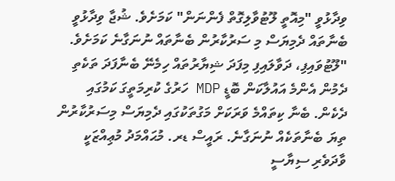ވިދާޅުވީ "މިއޮތީ ލޫޓުވާލިގޮތް ފެންނަން" ކަމަށެވެ. ޝުޖާ ވިދާޅުވީ ބެނާތައް ދެމިޔަސް މި ސަރުކާރުން ބެނާތައް ނުނަގާނެ ކަމަށެވެ.
"ލޫޓުވައިފި، ދަވާލައިފި މިފަދަ ޝިޔާރުތައް ހިމެނޭ ބެނާފަދަ ތަކެތި ދެމުން އެންމެ އައުލާކަން ބޮޑީ MDP ހަރުގެ ކުރިމަތީގަ ކަމުގައި ދެކެން. ބެނާ ކިތައްމެ ވަރަކަށް މަގުތަކުގައި ދެމިޔަސް މިސަރުކާރުން ތިޔަ ބެނާތަކެއް ނުނަގާނެ. ރައީސް ޑރ. މުޙައްމަދު މުޢިއްޒަކީ ވާދަވެރި ސިޔާސީ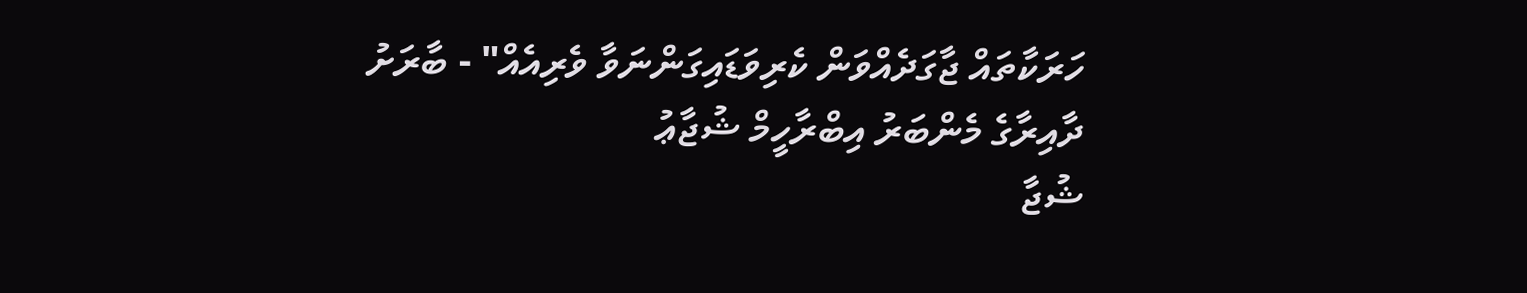ހަރަކާތައް ޖާގަދެއްވަން ކެރިވަޑައިގަންނަވާ ވެރިއެއް" - ބާރަށު ދާއިރާގެ މެންބަރު އިބްރާހީމް ޝުޖާޢު
ޝުޖާ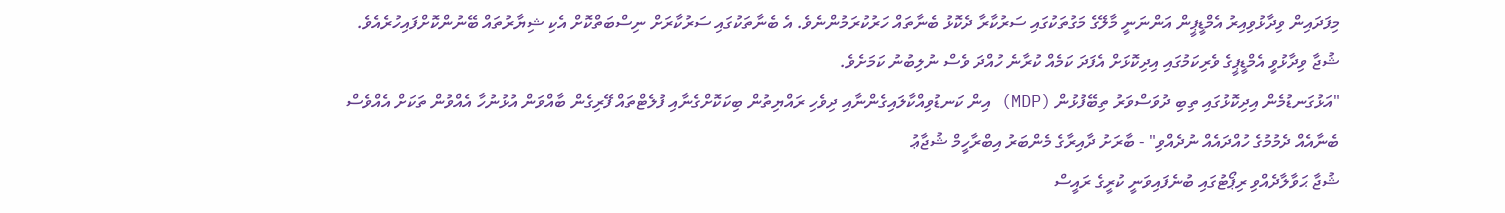މިފަދައިން ވިދާޅުވިއިރު އެމްޑީޕީން އަންނަނީ މާލޭގެ މަގުތަކުގައި ސަރުކާރާ ދެކޮޅު ބެނާތައް ހަރުކުރަމުންނެވެ. އެ ބެނާތަކުގައި ސަރުކާރަށް ނިސްބަތްކޮށް އެކި ޝިޔާރުތައް ބޭނުންކޮށްފައިހުރެއެވެ. ޝުޖާ ވިދާޅުވީ އެމްޑީޕީގެ ވެރިކަމުގައި އިދިކޮޅަށް އެފަދަ ކަމެއް ކުރާނެ ހުއްދަ ވެސް ނުލިބުނު ކަމަށެވެ.
"އަޅުގަނޑުމެން އިދިކޮޅުގައި ތިބި ދުވަސްވަރު ތިބޭފުޅުން (MDP) އިން ކަނޑުވިއްކާލައިގެންނާއި ދިވެހި ރައްޔިތުން ބިކަކޮށްގެނާއި ފުލެޓްތައް ފޭރިގެން ބާއްވަން އުޅުނުހާ އެއްވުން ތަކަށް އެއްވެސް ބެނާއެއް ދެމުމުގެ ހުއްދައެއް ނުދެއްވި" - ބާރަށު ދާއިރާގެ މެންބަރު އިބްރާހީމް ޝުޖާޢު
ޝުޖާ ޙަވާލާދެއްވި ރިޕޯޓުގައި ބުނެފައިވަނީ ކުރީގެ ރައީސް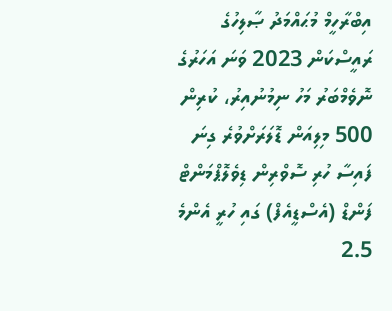އިބްރާހީމް މުޙައްމަދު ޞާލިހުގެ ރައީސްކަން 2023 ވަނަ އަހަރުގެ ނޮވެމްބަރު މަހު ނިމުނުއިރު، ކުރިން 500 މިލިއަން ޑޮލަރަށްވުރެ ގިނަ ފައިސާ ހުރި ސޮވްރިން ޑިވެލޮޕްމަންޓް ފަންޑް (އެސްޑީއެފް) ގައި ހުރީ އެންމެ 2.5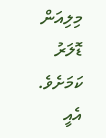މިލިއަން ޑޮލަރު ކަމަށެވެ. އެއީ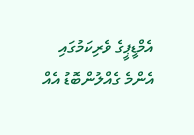އެމްޑީޕީގެ ވެރިކަމުގައި އެންމެ ގެއްލުންބޮޑު އެއް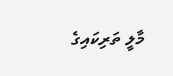މާލީ ތަރިކައިގެ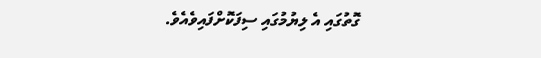ގޮތުގައި އެ ލިޔުމުގައި ސިފަކޮށްފައިވެއެވެ.